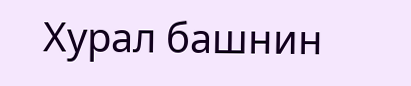Хурал башнин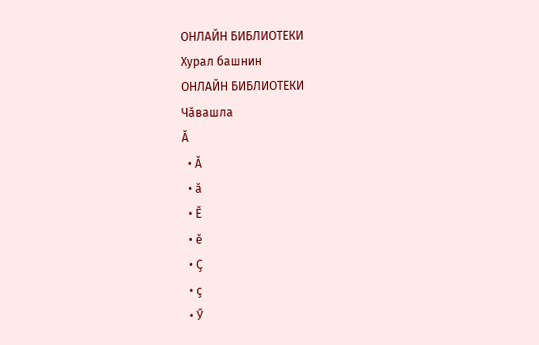ОНЛАЙН БИБЛИОТЕКИ
Хурал башнин
ОНЛАЙН БИБЛИОТЕКИ
Чӑвашла
Ӑ
  • Ӑ
  • ӑ
  • Ӗ
  • ӗ
  • Ҫ
  • ҫ
  • Ӳ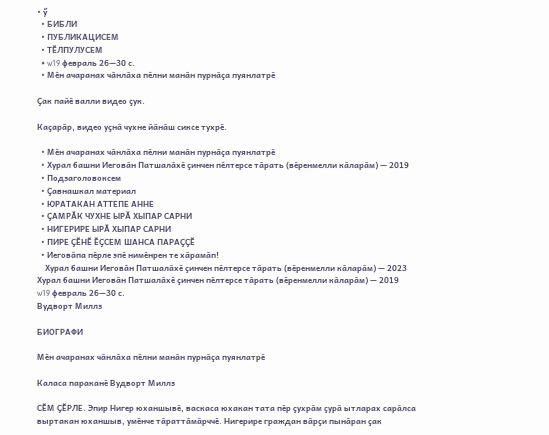• ӳ
  • БИБЛИ
  • ПУБЛИКАЦИСЕМ
  • ТӖЛПУЛУСЕМ
  • w19 февраль 26—30 с.
  • Мӗн ачаранах чӑнлӑха пӗлни манӑн пурнӑҫа пуянлатрӗ

Ҫак пайӗ валли видео ҫук.

Каҫарӑр, видео уҫнӑ чухне йӑнӑш сиксе тухрӗ.

  • Мӗн ачаранах чӑнлӑха пӗлни манӑн пурнӑҫа пуянлатрӗ
  • Хурал башни Иеговӑн Патшалӑхӗ ҫинчен пӗлтерсе тӑрать (вӗренмелли кӑларӑм) — 2019
  • Подзаголовоксем
  • Ҫавнашкал материал
  • ЮРАТАКАН АТТЕПЕ АННЕ
  • ҪАМРӐК ЧУХНЕ ЫРӐ ХЫПАР САРНИ
  • НИГЕРИРЕ ЫРӐ ХЫПАР САРНИ
  • ПИРЕ ҪӖНӖ ӖҪСЕМ ШАНСА ПАРАҪҪӖ
  • Иеговӑпа пӗрле эпӗ нимӗнрен те хӑрамӑп!
    Хурал башни Иеговӑн Патшалӑхӗ ҫинчен пӗлтерсе тӑрать (вӗренмелли кӑларӑм) — 2023
Хурал башни Иеговӑн Патшалӑхӗ ҫинчен пӗлтерсе тӑрать (вӗренмелли кӑларӑм) — 2019
w19 февраль 26—30 с.
Вудворт Миллз

БИОГРАФИ

Мӗн ачаранах чӑнлӑха пӗлни манӑн пурнӑҫа пуянлатрӗ

Каласа параканӗ Вудворт Миллз

СӖМ ҪӖРЛЕ. Эпир Нигер юханшывӗ, васкаса юхакан тата пӗр ҫухрӑм ҫурӑ ытларах сарӑлса выртакан юханшыв, умӗнче тӑраттӑмӑрччӗ. Нигерире граждан вӑрҫи пынӑран ҫак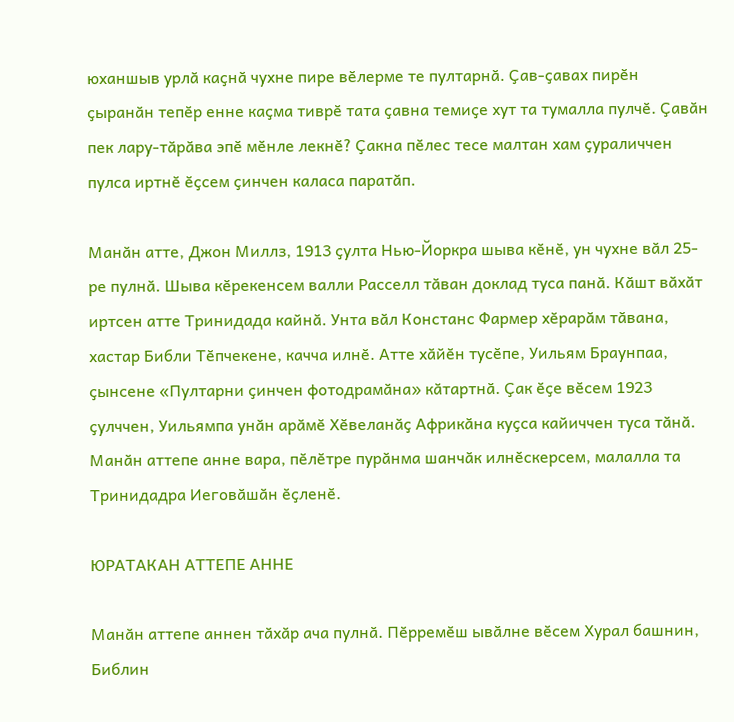юханшыв урлӑ каҫнӑ чухне пире вӗлерме те пултарнӑ. Ҫав-ҫавах пирӗн ҫыранӑн тепӗр енне каҫма тиврӗ тата ҫавна темиҫе хут та тумалла пулчӗ. Ҫавӑн пек лару-тӑрӑва эпӗ мӗнле лекнӗ? Ҫакна пӗлес тесе малтан хам ҫураличчен пулса иртнӗ ӗҫсем ҫинчен каласа паратӑп.

Манӑн атте, Джон Миллз, 1913 ҫулта Нью-Йоркра шыва кӗнӗ, ун чухне вӑл 25-ре пулнӑ. Шыва кӗрекенсем валли Расселл тӑван доклад туса панӑ. Кӑшт вӑхӑт иртсен атте Тринидада кайнӑ. Унта вӑл Констанс Фармер хӗрарӑм тӑвана, хастар Библи Тӗпчекене, качча илнӗ. Атте хӑйӗн тусӗпе, Уильям Браунпаa, ҫынсене «Пултарни ҫинчен фотодрамӑна» кӑтартнӑ. Ҫак ӗҫе вӗсем 1923 ҫулччен, Уильямпа унӑн арӑмӗ Хӗвеланӑҫ Африкӑна куҫса кайиччен туса тӑнӑ. Манӑн аттепе анне вара, пӗлӗтре пурӑнма шанчӑк илнӗскерсем, малалла та Тринидадра Иеговӑшӑн ӗҫленӗ.

ЮРАТАКАН АТТЕПЕ АННЕ

Манӑн аттепе аннен тӑхӑр ача пулнӑ. Пӗрремӗш ывӑлне вӗсем Хурал башнин, Библин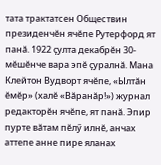тата трактатсен Обществин президенчӗн ячӗпе Рутерфорд ят панӑ. 1922 ҫулта декабрӗн 30-мӗшӗнче вара эпӗ ҫуралнӑ. Мана Клейтон Вудворт ячӗпе, «Ылтӑн ӗмӗр» (халӗ «Вӑранӑр!») журнал редакторӗн ячӗпе, ят панӑ. Эпир пурте вӑтам пӗлӳ илнӗ, анчах аттепе анне пире яланах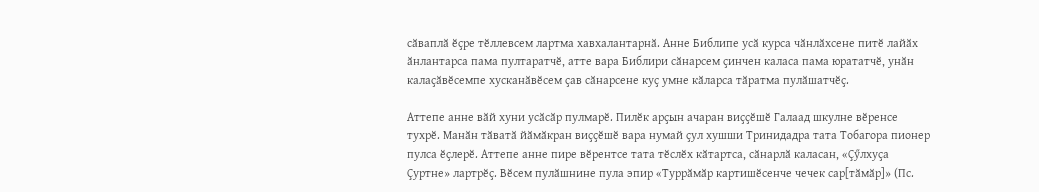сӑваплӑ ӗҫре тӗллевсем лартма хавхалантарнӑ. Анне Библипе усӑ курса чӑнлӑхсене питӗ лайӑх ӑнлантарса пама пултаратчӗ, атте вара Библири сӑнарсем ҫинчен каласа пама юрататчӗ, унӑн калаҫӑвӗсемпе хусканӑвӗсем ҫав сӑнарсене куҫ умне кӑларса тӑратма пулӑшатчӗҫ.

Аттепе анне вӑй хуни усӑсӑр пулмарӗ. Пилӗк арҫын ачаран виҫҫӗшӗ Галаад шкулне вӗренсе тухрӗ. Манӑн тӑватӑ йӑмӑкран виҫҫӗшӗ вара нумай ҫул хушши Тринидадра тата Тобагора пионер пулса ӗҫлерӗ. Аттепе анне пире вӗрентсе тата тӗслӗх кӑтартса, сӑнарлӑ каласан, «Ҫӳлхуҫа Ҫуртне» лартрӗҫ. Вӗсем пулӑшнине пула эпир «Туррӑмӑр картишӗсенче чечек сар[тӑмӑр]» (Пс.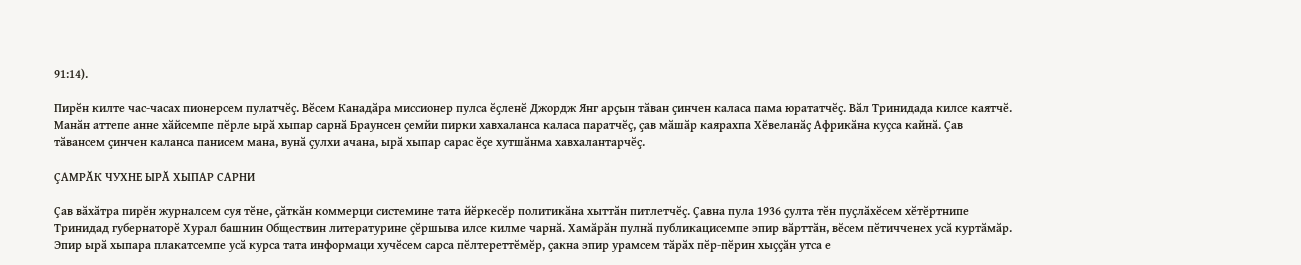91:14).

Пирӗн килте час-часах пионерсем пулатчӗҫ. Вӗсем Канадӑра миссионер пулса ӗҫленӗ Джордж Янг арҫын тӑван ҫинчен каласа пама юрататчӗҫ. Вӑл Тринидада килсе каятчӗ. Манӑн аттепе анне хӑйсемпе пӗрле ырӑ хыпар сарнӑ Браунсен ҫемйи пирки хавхаланса каласа паратчӗҫ, ҫав мӑшӑр каярахпа Хӗвеланӑҫ Африкӑна куҫса кайнӑ. Ҫав тӑвансем ҫинчен каланса панисем мана, вунӑ ҫулхи ачана, ырӑ хыпар сарас ӗҫе хутшӑнма хавхалантарчӗҫ.

ҪАМРӐК ЧУХНЕ ЫРӐ ХЫПАР САРНИ

Ҫав вӑхӑтра пирӗн журналсем суя тӗне, ҫӑткӑн коммерци системине тата йӗркесӗр политикӑна хыттӑн питлетчӗҫ. Ҫавна пула 1936 ҫулта тӗн пуҫлӑхӗсем хӗтӗртнипе Тринидад губернаторӗ Хурал башнин Обществин литературине ҫӗршыва илсе килме чарнӑ. Хамӑрӑн пулнӑ публикацисемпе эпир вӑрттӑн, вӗсем пӗтичченех усӑ куртӑмӑр. Эпир ырӑ хыпара плакатсемпе усӑ курса тата информаци хучӗсем сарса пӗлтереттӗмӗр, ҫакна эпир урамсем тӑрӑх пӗр-пӗрин хыҫҫӑн утса е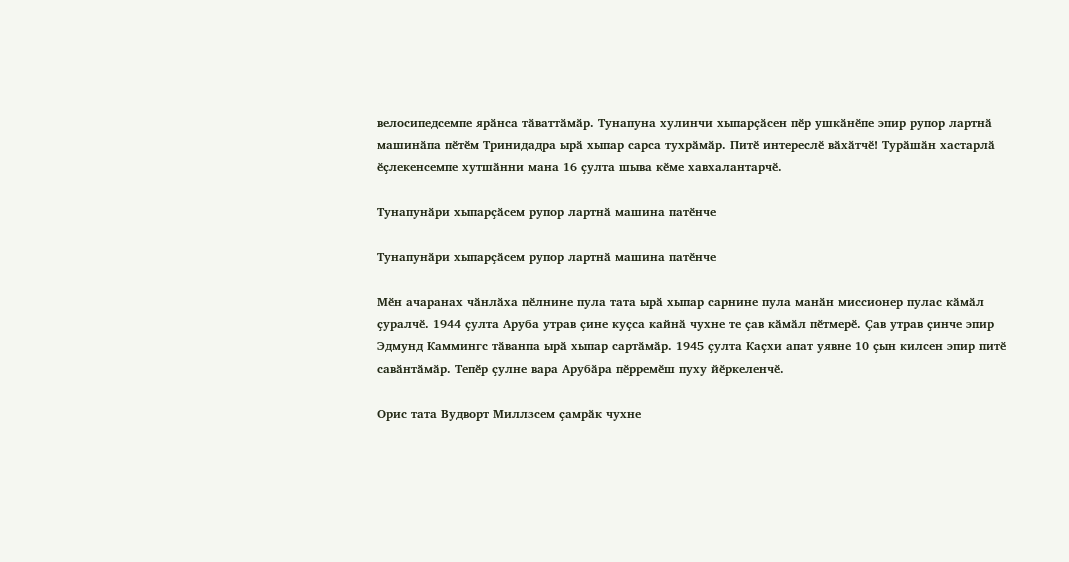велосипедсемпе ярӑнса тӑваттӑмӑр. Тунапуна хулинчи хыпарҫӑсен пӗр ушкӑнӗпе эпир рупор лартнӑ машинӑпа пӗтӗм Тринидадра ырӑ хыпар сарса тухрӑмӑр. Питӗ интереслӗ вӑхӑтчӗ! Турӑшӑн хастарлӑ ӗҫлекенсемпе хутшӑнни мана 16 ҫулта шыва кӗме хавхалантарчӗ.

Тунапунӑри хыпарҫӑсем рупор лартнӑ машина патӗнче

Тунапунӑри хыпарҫӑсем рупор лартнӑ машина патӗнче

Мӗн ачаранах чӑнлӑха пӗлнине пула тата ырӑ хыпар сарнине пула манӑн миссионер пулас кӑмӑл ҫуралчӗ. 1944 ҫулта Аруба утрав ҫине куҫса кайнӑ чухне те ҫав кӑмӑл пӗтмерӗ. Ҫав утрав ҫинче эпир Эдмунд Каммингс тӑванпа ырӑ хыпар сартӑмӑр. 1945 ҫулта Каҫхи апат уявне 10 ҫын килсен эпир питӗ савӑнтӑмӑр. Тепӗр ҫулне вара Арубӑра пӗрремӗш пуху йӗркеленчӗ.

Орис тата Вудворт Миллзсем ҫамрӑк чухне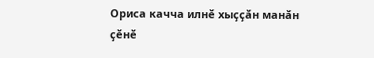Ориса качча илнӗ хыҫҫӑн манӑн ҫӗнӗ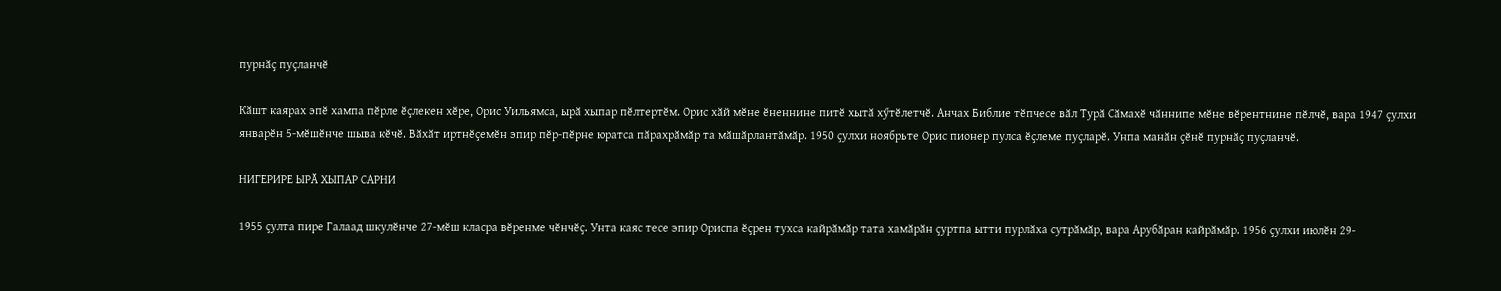пурнӑҫ пуҫланчӗ

Кӑшт каярах эпӗ хампа пӗрле ӗҫлекен хӗре, Орис Уильямса, ырӑ хыпар пӗлтертӗм. Орис хӑй мӗне ӗненнине питӗ хытӑ хӳтӗлетчӗ. Анчах Библие тӗпчесе вӑл Турӑ Сӑмахӗ чӑннипе мӗне вӗрентнине пӗлчӗ, вара 1947 ҫулхи январӗн 5-мӗшӗнче шыва кӗчӗ. Вӑхӑт иртнӗҫемӗн эпир пӗр-пӗрне юратса пӑрахрӑмӑр та мӑшӑрлантӑмӑр. 1950 ҫулхи ноябрьте Орис пионер пулса ӗҫлеме пуҫларӗ. Унпа манӑн ҫӗнӗ пурнӑҫ пуҫланчӗ.

НИГЕРИРЕ ЫРӐ ХЫПАР САРНИ

1955 ҫулта пире Галаад шкулӗнче 27-мӗш класра вӗренме чӗнчӗҫ. Унта каяс тесе эпир Ориспа ӗҫрен тухса кайрӑмӑр тата хамӑрӑн ҫуртпа ытти пурлӑха сутрӑмӑр, вара Арубӑран кайрӑмӑр. 1956 ҫулхи июлӗн 29-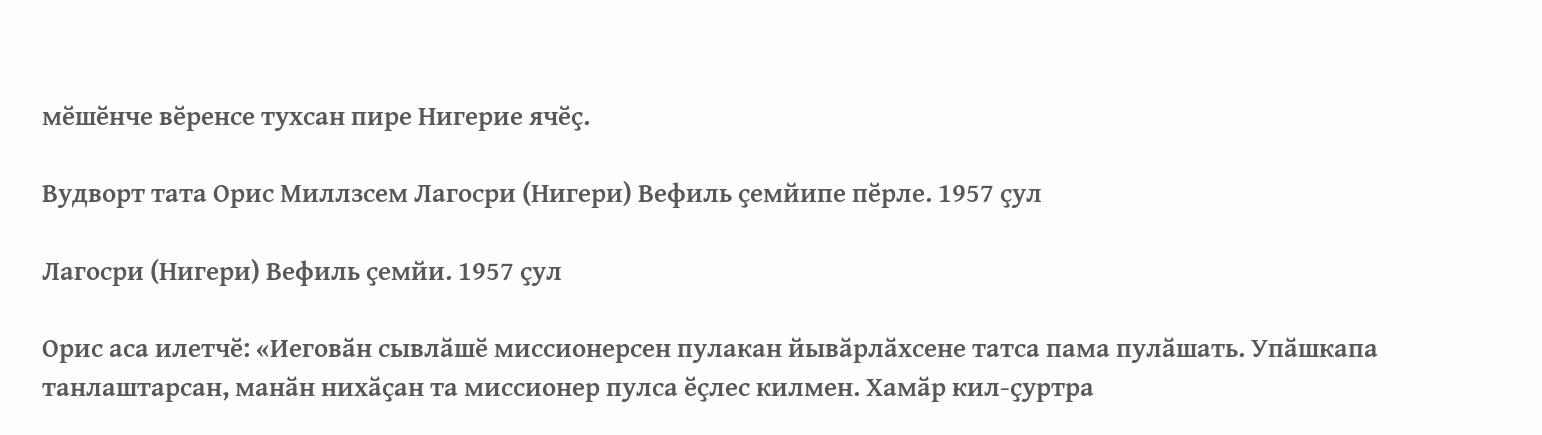мӗшӗнче вӗренсе тухсан пире Нигерие ячӗҫ.

Вудворт тата Орис Миллзсем Лагосри (Нигери) Вефиль ҫемйипе пӗрле. 1957 ҫул

Лагосри (Нигери) Вефиль ҫемйи. 1957 ҫул

Орис аса илетчӗ: «Иеговӑн сывлӑшӗ миссионерсен пулакан йывӑрлӑхсене татса пама пулӑшать. Упӑшкапа танлаштарсан, манӑн нихӑҫан та миссионер пулса ӗҫлес килмен. Хамӑр кил-ҫуртра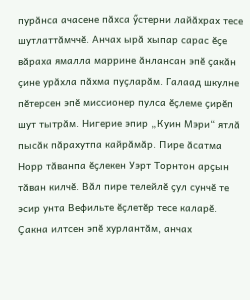пурӑнса ачасене пӑхса ӳстерни лайӑхрах тесе шутлаттӑмччӗ. Анчах ырӑ хыпар сарас ӗҫе вӑраха ямалла маррине ӑнлансан эпӗ ҫакӑн ҫине урӑхла пӑхма пуҫларӑм. Галаад шкулне пӗтерсен эпӗ миссионер пулса ӗҫлеме ҫирӗп шут тытрӑм. Нигерие эпир „Куин Мэри“ ятлӑ пысӑк пӑрахутпа кайрӑмӑр. Пире ӑсатма Норр тӑванпа ӗҫлекен Уэрт Торнтон арҫын тӑван килчӗ. Вӑл пире телейлӗ ҫул сунчӗ те эсир унта Вефильте ӗҫлетӗр тесе каларӗ. Ҫакна илтсен эпӗ хурлантӑм, анчах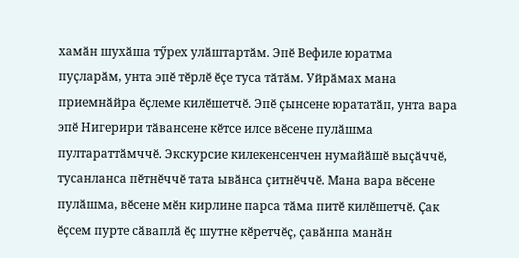хамӑн шухӑша тӳрех улӑштартӑм. Эпӗ Вефиле юратма пуҫларӑм, унта эпӗ тӗрлӗ ӗҫе туса тӑтӑм. Уйрӑмах мана приемнӑйра ӗҫлеме килӗшетчӗ. Эпӗ ҫынсене юрататӑп, унта вара эпӗ Нигерири тӑвансене кӗтсе илсе вӗсене пулӑшма пултараттӑмччӗ. Экскурсие килекенсенчен нумайӑшӗ выҫӑччӗ, тусанланса пӗтнӗччӗ тата ывӑнса ҫитнӗччӗ. Мана вара вӗсене пулӑшма, вӗсене мӗн кирлине парса тӑма питӗ килӗшетчӗ. Ҫак ӗҫсем пурте сӑваплӑ ӗҫ шутне кӗретчӗҫ, ҫавӑнпа манӑн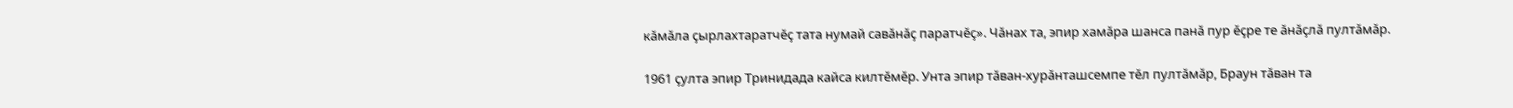кӑмӑла ҫырлахтаратчӗҫ тата нумай савӑнӑҫ паратчӗҫ». Чӑнах та, эпир хамӑра шанса панӑ пур ӗҫре те ӑнӑҫлӑ пултӑмӑр.

1961 ҫулта эпир Тринидада кайса килтӗмӗр. Унта эпир тӑван-хурӑнташсемпе тӗл пултӑмӑр, Браун тӑван та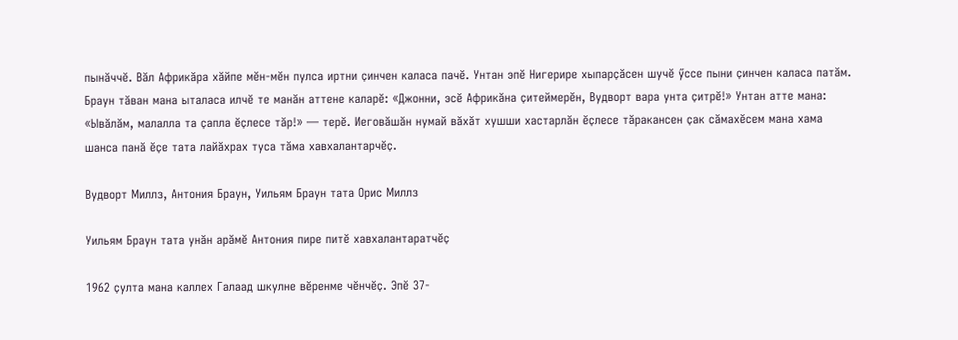пынӑччӗ. Вӑл Африкӑра хӑйпе мӗн-мӗн пулса иртни ҫинчен каласа пачӗ. Унтан эпӗ Нигерире хыпарҫӑсен шучӗ ӳссе пыни ҫинчен каласа патӑм. Браун тӑван мана ыталаса илчӗ те манӑн аттене каларӗ: «Джонни, эсӗ Африкӑна ҫитеймерӗн, Вудворт вара унта ҫитрӗ!» Унтан атте мана: «Ывӑлӑм, малалла та ҫапла ӗҫлесе тӑр!» — терӗ. Иеговӑшӑн нумай вӑхӑт хушши хастарлӑн ӗҫлесе тӑракансен ҫак сӑмахӗсем мана хама шанса панӑ ӗҫе тата лайӑхрах туса тӑма хавхалантарчӗҫ.

Вудворт Миллз, Антония Браун, Уильям Браун тата Орис Миллз

Уильям Браун тата унӑн арӑмӗ Антония пире питӗ хавхалантаратчӗҫ

1962 ҫулта мана каллех Галаад шкулне вӗренме чӗнчӗҫ. Эпӗ 37-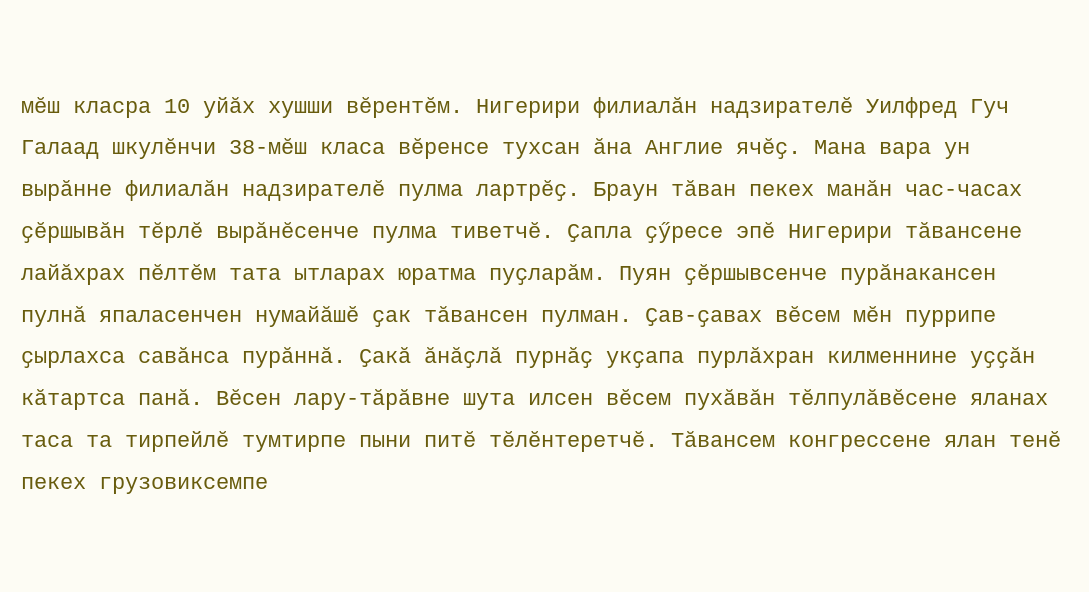мӗш класра 10 уйӑх хушши вӗрентӗм. Нигерири филиалӑн надзирателӗ Уилфред Гуч Галаад шкулӗнчи 38-мӗш класа вӗренсе тухсан ӑна Англие ячӗҫ. Мана вара ун вырӑнне филиалӑн надзирателӗ пулма лартрӗҫ. Браун тӑван пекех манӑн час-часах ҫӗршывӑн тӗрлӗ вырӑнӗсенче пулма тиветчӗ. Ҫапла ҫӳресе эпӗ Нигерири тӑвансене лайӑхрах пӗлтӗм тата ытларах юратма пуҫларӑм. Пуян ҫӗршывсенче пурӑнакансен пулнӑ япаласенчен нумайӑшӗ ҫак тӑвансен пулман. Ҫав-ҫавах вӗсем мӗн пуррипе ҫырлахса савӑнса пурӑннӑ. Ҫакӑ ӑнӑҫлӑ пурнӑҫ укҫапа пурлӑхран килменнине уҫҫӑн кӑтартса панӑ. Вӗсен лару-тӑрӑвне шута илсен вӗсем пухӑвӑн тӗлпулӑвӗсене яланах таса та тирпейлӗ тумтирпе пыни питӗ тӗлӗнтеретчӗ. Тӑвансем конгрессене ялан тенӗ пекех грузовиксемпе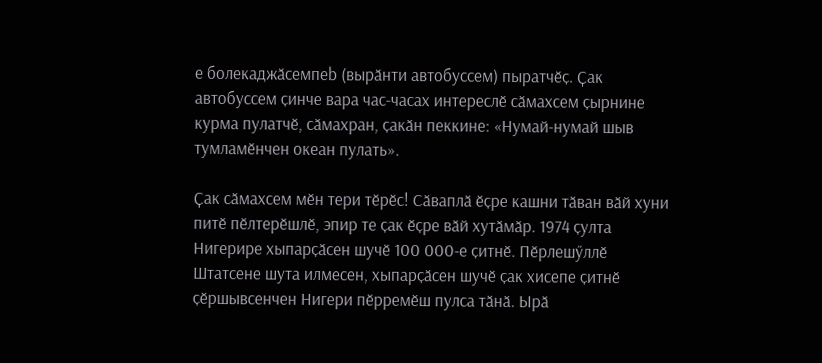е болекаджӑсемпеb (вырӑнти автобуссем) пыратчӗҫ. Ҫак автобуссем ҫинче вара час-часах интереслӗ сӑмахсем ҫырнине курма пулатчӗ, сӑмахран, ҫакӑн пеккине: «Нумай-нумай шыв тумламӗнчен океан пулать».

Ҫак сӑмахсем мӗн тери тӗрӗс! Сӑваплӑ ӗҫре кашни тӑван вӑй хуни питӗ пӗлтерӗшлӗ, эпир те ҫак ӗҫре вӑй хутӑмӑр. 1974 ҫулта Нигерире хыпарҫӑсен шучӗ 100 000-е ҫитнӗ. Пӗрлешӳллӗ Штатсене шута илмесен, хыпарҫӑсен шучӗ ҫак хисепе ҫитнӗ ҫӗршывсенчен Нигери пӗрремӗш пулса тӑнӑ. Ырӑ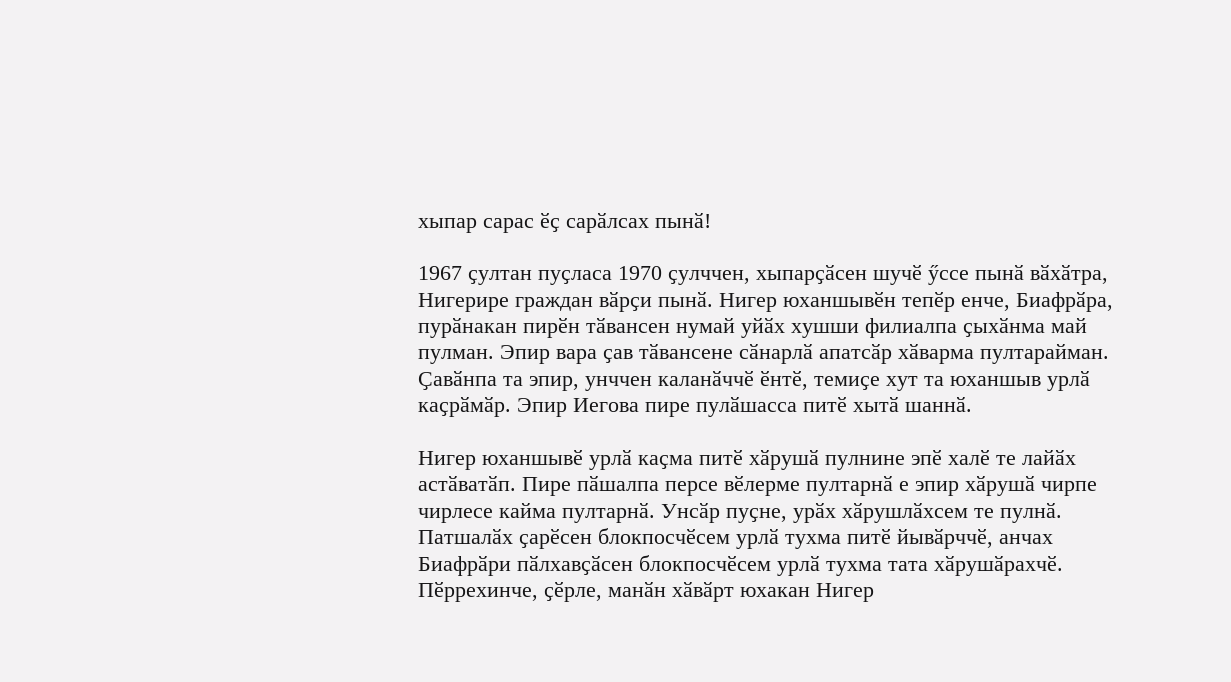хыпар сарас ӗҫ сарӑлсах пынӑ!

1967 ҫултан пуҫласа 1970 ҫулччен, хыпарҫӑсен шучӗ ӳссе пынӑ вӑхӑтра, Нигерире граждан вӑрҫи пынӑ. Нигер юханшывӗн тепӗр енче, Биафрӑра, пурӑнакан пирӗн тӑвансен нумай уйӑх хушши филиалпа ҫыхӑнма май пулман. Эпир вара ҫав тӑвансене сӑнарлӑ апатсӑр хӑварма пултарайман. Ҫавӑнпа та эпир, унччен каланӑччӗ ӗнтӗ, темиҫе хут та юханшыв урлӑ каҫрӑмӑр. Эпир Иегова пире пулӑшасса питӗ хытӑ шаннӑ.

Нигер юханшывӗ урлӑ каҫма питӗ хӑрушӑ пулнине эпӗ халӗ те лайӑх астӑватӑп. Пире пӑшалпа персе вӗлерме пултарнӑ е эпир хӑрушӑ чирпе чирлесе кайма пултарнӑ. Унсӑр пуҫне, урӑх хӑрушлӑхсем те пулнӑ. Патшалӑх ҫарӗсен блокпосчӗсем урлӑ тухма питӗ йывӑрччӗ, анчах Биафрӑри пӑлхавҫӑсен блокпосчӗсем урлӑ тухма тата хӑрушӑрахчӗ. Пӗррехинче, ҫӗрле, манӑн хӑвӑрт юхакан Нигер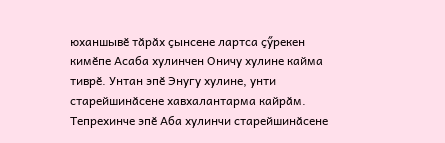юханшывӗ тӑрӑх ҫынсене лартса ҫӳрекен кимӗпе Асаба хулинчен Оничу хулине кайма тиврӗ. Унтан эпӗ Энугу хулине, унти старейшинӑсене хавхалантарма кайрӑм. Тепрехинче эпӗ Аба хулинчи старейшинӑсене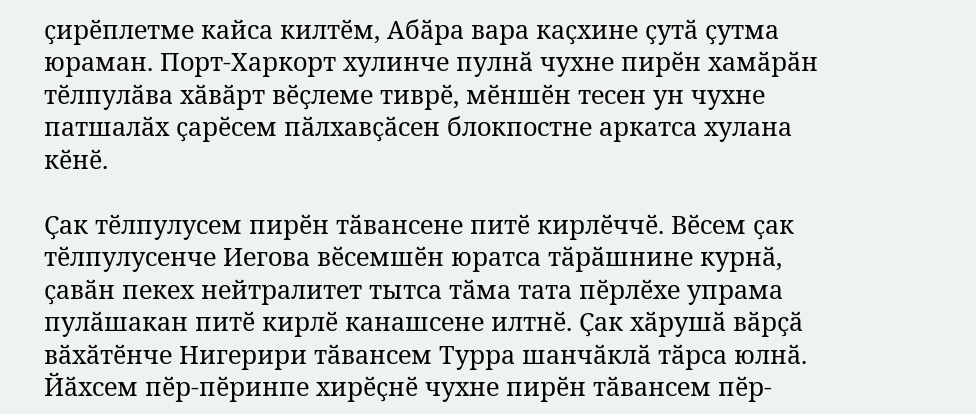ҫирӗплетме кайса килтӗм, Абӑра вара каҫхине ҫутӑ ҫутма юраман. Порт-Харкорт хулинче пулнӑ чухне пирӗн хамӑрӑн тӗлпулӑва хӑвӑрт вӗҫлеме тиврӗ, мӗншӗн тесен ун чухне патшалӑх ҫарӗсем пӑлхавҫӑсен блокпостне аркатса хулана кӗнӗ.

Ҫак тӗлпулусем пирӗн тӑвансене питӗ кирлӗччӗ. Вӗсем ҫак тӗлпулусенче Иегова вӗсемшӗн юратса тӑрӑшнине курнӑ, ҫавӑн пекех нейтралитет тытса тӑма тата пӗрлӗхе упрама пулӑшакан питӗ кирлӗ канашсене илтнӗ. Ҫак хӑрушӑ вӑрҫӑ вӑхӑтӗнче Нигерири тӑвансем Турра шанчӑклӑ тӑрса юлнӑ. Йӑхсем пӗр-пӗринпе хирӗҫнӗ чухне пирӗн тӑвансем пӗр-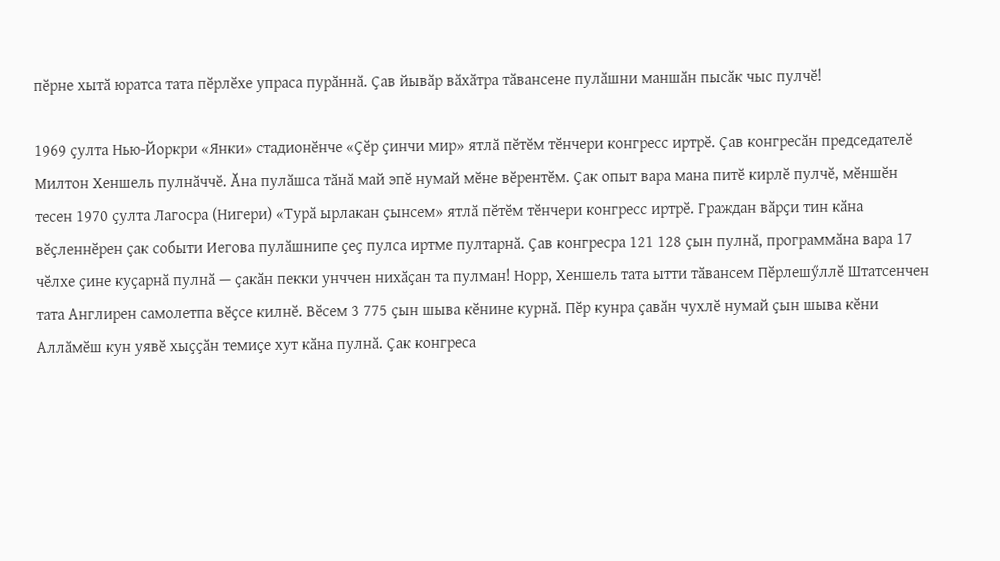пӗрне хытӑ юратса тата пӗрлӗхе упраса пурӑннӑ. Ҫав йывӑр вӑхӑтра тӑвансене пулӑшни маншӑн пысӑк чыс пулчӗ!

1969 ҫулта Нью-Йоркри «Янки» стадионӗнче «Ҫӗр ҫинчи мир» ятлӑ пӗтӗм тӗнчери конгресс иртрӗ. Ҫав конгресӑн председателӗ Милтон Хеншель пулнӑччӗ. Ӑна пулӑшса тӑнӑ май эпӗ нумай мӗне вӗрентӗм. Ҫак опыт вара мана питӗ кирлӗ пулчӗ, мӗншӗн тесен 1970 ҫулта Лагосра (Нигери) «Турӑ ырлакан ҫынсем» ятлӑ пӗтӗм тӗнчери конгресс иртрӗ. Граждан вӑрҫи тин кӑна вӗҫленнӗрен ҫак событи Иегова пулӑшнипе ҫеҫ пулса иртме пултарнӑ. Ҫав конгресра 121 128 ҫын пулнӑ, программӑна вара 17 чӗлхе ҫине куҫарнӑ пулнӑ — ҫакӑн пекки унччен нихӑҫан та пулман! Норр, Хеншель тата ытти тӑвансем Пӗрлешӳллӗ Штатсенчен тата Англирен самолетпа вӗҫсе килнӗ. Вӗсем 3 775 ҫын шыва кӗнине курнӑ. Пӗр кунра ҫавӑн чухлӗ нумай ҫын шыва кӗни Аллӑмӗш кун уявӗ хыҫҫӑн темиҫе хут кӑна пулнӑ. Ҫак конгреса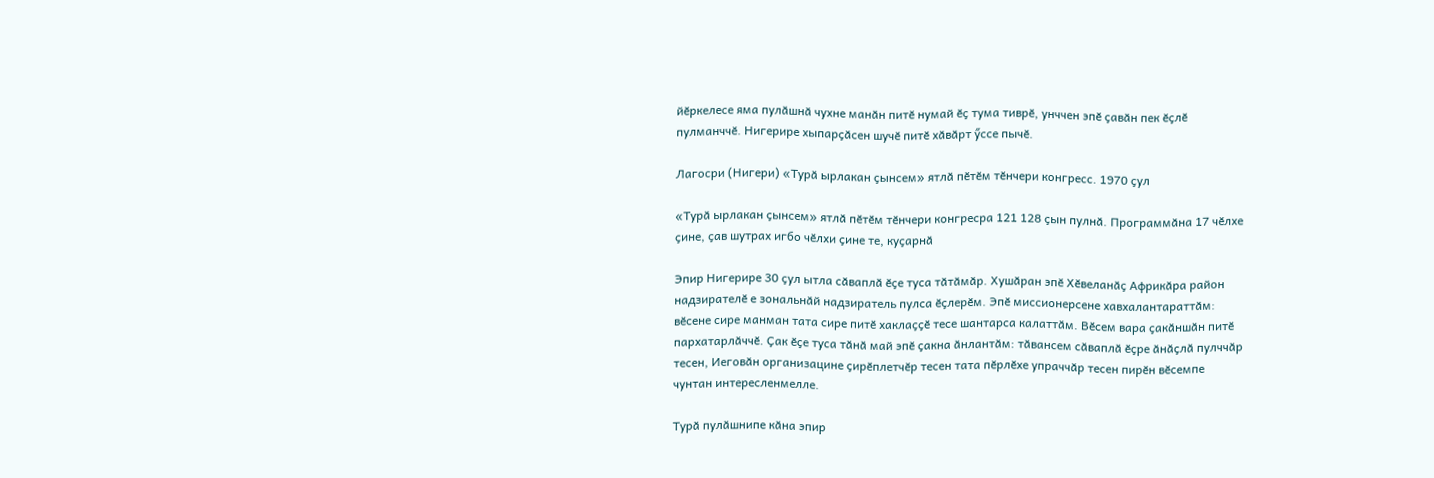йӗркелесе яма пулӑшнӑ чухне манӑн питӗ нумай ӗҫ тума тиврӗ, унччен эпӗ ҫавӑн пек ӗҫлӗ пулманччӗ. Нигерире хыпарҫӑсен шучӗ питӗ хӑвӑрт ӳссе пычӗ.

Лагосри (Нигери) «Турӑ ырлакан ҫынсем» ятлӑ пӗтӗм тӗнчери конгресс. 1970 ҫул

«Турӑ ырлакан ҫынсем» ятлӑ пӗтӗм тӗнчери конгресра 121 128 ҫын пулнӑ. Программӑна 17 чӗлхе ҫине, ҫав шутрах игбо чӗлхи ҫине те, куҫарнӑ

Эпир Нигерире 30 ҫул ытла сӑваплӑ ӗҫе туса тӑтӑмӑр. Хушӑран эпӗ Хӗвеланӑҫ Африкӑра район надзирателӗ е зональнӑй надзиратель пулса ӗҫлерӗм. Эпӗ миссионерсене хавхалантараттӑм: вӗсене сире манман тата сире питӗ хаклаҫҫӗ тесе шантарса калаттӑм. Вӗсем вара ҫакӑншӑн питӗ пархатарлӑччӗ. Ҫак ӗҫе туса тӑнӑ май эпӗ ҫакна ӑнлантӑм: тӑвансем сӑваплӑ ӗҫре ӑнӑҫлӑ пулччӑр тесен, Иеговӑн организацине ҫирӗплетчӗр тесен тата пӗрлӗхе упраччӑр тесен пирӗн вӗсемпе чунтан интересленмелле.

Турӑ пулӑшнипе кӑна эпир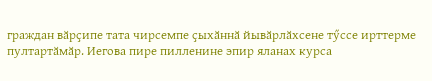граждан вӑрҫипе тата чирсемпе ҫыхӑннӑ йывӑрлӑхсене тӳссе ирттерме пултартӑмӑр. Иегова пире пилленине эпир яланах курса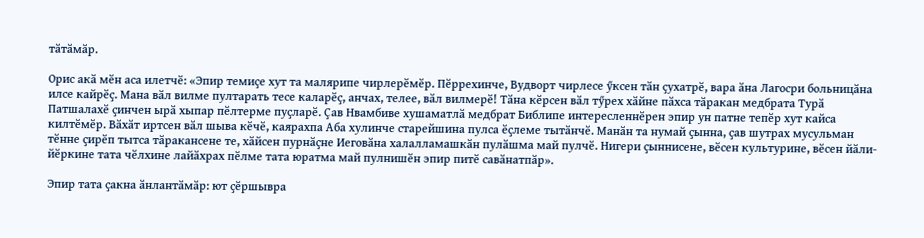тӑтӑмӑр.

Орис акӑ мӗн аса илетчӗ: «Эпир темиҫе хут та малярипе чирлерӗмӗр. Пӗррехинче, Вудворт чирлесе ӳксен тӑн ҫухатрӗ, вара ӑна Лагосри больницӑна илсе кайрӗҫ. Мана вӑл вилме пултарать тесе каларӗҫ, анчах, телее, вӑл вилмерӗ! Тӑна кӗрсен вӑл тӳрех хӑйне пӑхса тӑракан медбрата Турӑ Патшалахӗ ҫинчен ырӑ хыпар пӗлтерме пуҫларӗ. Ҫав Нвамбиве хушаматлӑ медбрат Библипе интересленнӗрен эпир ун патне тепӗр хут кайса килтӗмӗр. Вӑхӑт иртсен вӑл шыва кӗчӗ, каярахпа Аба хулинче старейшина пулса ӗҫлеме тытӑнчӗ. Манӑн та нумай ҫынна, ҫав шутрах мусульман тӗнне ҫирӗп тытса тӑракансене те, хӑйсен пурнӑҫне Иеговӑна халалламашкӑн пулӑшма май пулчӗ. Нигери ҫыннисене, вӗсен культурине, вӗсен йӑли-йӗркине тата чӗлхине лайӑхрах пӗлме тата юратма май пулнишӗн эпир питӗ савӑнатпӑр».

Эпир тата ҫакна ӑнлантӑмӑр: ют ҫӗршывра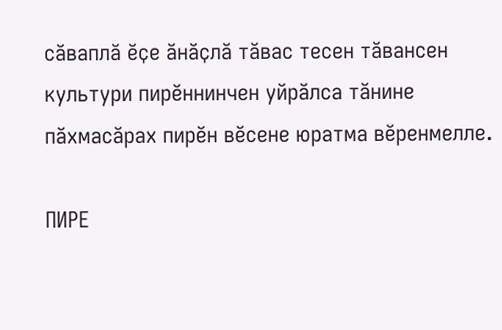сӑваплӑ ӗҫе ӑнӑҫлӑ тӑвас тесен тӑвансен культури пирӗннинчен уйрӑлса тӑнине пӑхмасӑрах пирӗн вӗсене юратма вӗренмелле.

ПИРЕ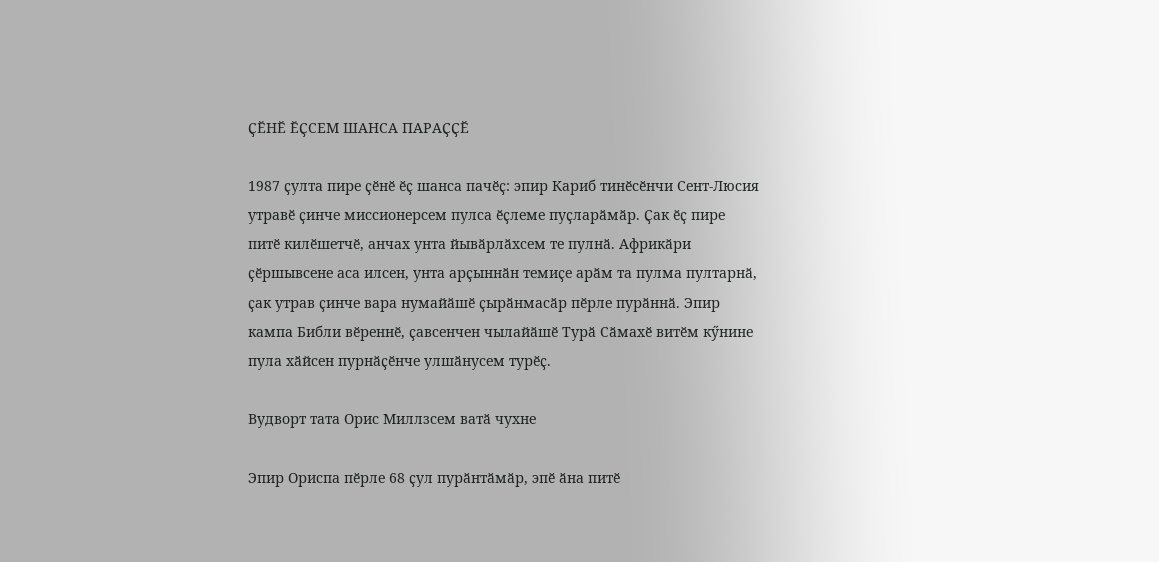ҪӖНӖ ӖҪСЕМ ШАНСА ПАРАҪҪӖ

1987 ҫулта пире ҫӗнӗ ӗҫ шанса пачӗҫ: эпир Кариб тинӗсӗнчи Сент-Люсия утравӗ ҫинче миссионерсем пулса ӗҫлеме пуҫларӑмӑр. Ҫак ӗҫ пире питӗ килӗшетчӗ, анчах унта йывӑрлӑхсем те пулнӑ. Африкӑри ҫӗршывсене аса илсен, унта арҫыннӑн темиҫе арӑм та пулма пултарнӑ, ҫак утрав ҫинче вара нумайӑшӗ ҫырӑнмасӑр пӗрле пурӑннӑ. Эпир кампа Библи вӗреннӗ, ҫавсенчен чылайӑшӗ Турӑ Сӑмахӗ витӗм кӳнине пула хӑйсен пурнӑҫӗнче улшӑнусем турӗҫ.

Вудворт тата Орис Миллзсем ватӑ чухне

Эпир Ориспа пӗрле 68 ҫул пурӑнтӑмӑр, эпӗ ӑна питӗ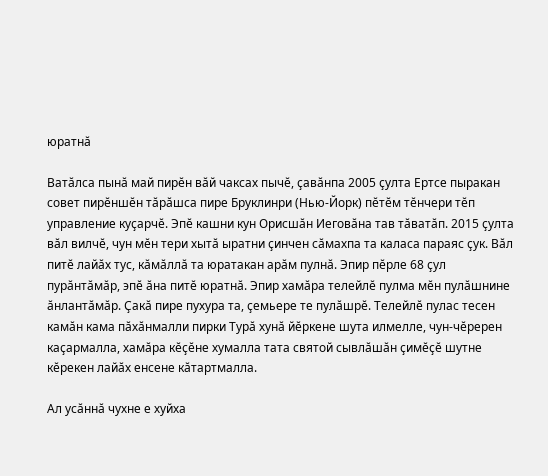юратнӑ

Ватӑлса пынӑ май пирӗн вӑй чаксах пычӗ, ҫавӑнпа 2005 ҫулта Ертсе пыракан совет пирӗншӗн тӑрӑшса пире Бруклинри (Нью-Йорк) пӗтӗм тӗнчери тӗп управление куҫарчӗ. Эпӗ кашни кун Орисшӑн Иеговӑна тав тӑватӑп. 2015 ҫулта вӑл вилчӗ, чун мӗн тери хытӑ ыратни ҫинчен сӑмахпа та каласа параяс ҫук. Вӑл питӗ лайӑх тус, кӑмӑллӑ та юратакан арӑм пулнӑ. Эпир пӗрле 68 ҫул пурӑнтӑмӑр, эпӗ ӑна питӗ юратнӑ. Эпир хамӑра телейлӗ пулма мӗн пулӑшнине ӑнлантӑмӑр. Ҫакӑ пире пухура та, ҫемьере те пулӑшрӗ. Телейлӗ пулас тесен камӑн кама пӑхӑнмалли пирки Турӑ хунӑ йӗркене шута илмелле, чун-чӗререн каҫармалла, хамӑра кӗҫӗне хумалла тата святой сывлӑшӑн ҫимӗҫӗ шутне кӗрекен лайӑх енсене кӑтартмалла.

Ал усӑннӑ чухне е хуйха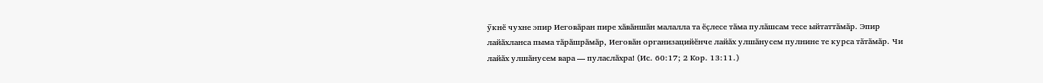ӳкнӗ чухне эпир Иеговӑран пире хӑвӑншӑн малалла та ӗҫлесе тӑма пулӑшсам тесе ыйтаттӑмӑр. Эпир лайӑхланса пыма тӑрӑшрӑмӑр, Иеговӑн организацийӗнче лайӑх улшӑнусем пулнине те курса тӑтӑмӑр. Чи лайӑх улшӑнусем вара — пуласлӑхра! (Ис. 60:17; 2 Кор. 13:11.)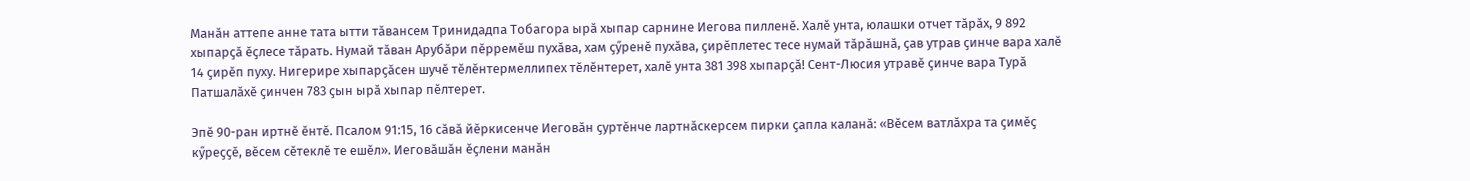Манӑн аттепе анне тата ытти тӑвансем Тринидадпа Тобагора ырӑ хыпар сарнине Иегова пилленӗ. Халӗ унта, юлашки отчет тӑрӑх, 9 892 хыпарҫӑ ӗҫлесе тӑрать. Нумай тӑван Арубӑри пӗрремӗш пухӑва, хам ҫӳренӗ пухӑва, ҫирӗплетес тесе нумай тӑрӑшнӑ, ҫав утрав ҫинче вара халӗ 14 ҫирӗп пуху. Нигерире хыпарҫӑсен шучӗ тӗлӗнтермеллипех тӗлӗнтерет, халӗ унта 381 398 хыпарҫӑ! Сент-Люсия утравӗ ҫинче вара Турӑ Патшалӑхӗ ҫинчен 783 ҫын ырӑ хыпар пӗлтерет.

Эпӗ 90-ран иртнӗ ӗнтӗ. Псалом 91:15, 16 сӑвӑ йӗркисенче Иеговӑн ҫуртӗнче лартнӑскерсем пирки ҫапла каланӑ: «Вӗсем ватлӑхра та ҫимӗҫ кӳреҫҫӗ, вӗсем сӗтеклӗ те ешӗл». Иеговӑшӑн ӗҫлени манӑн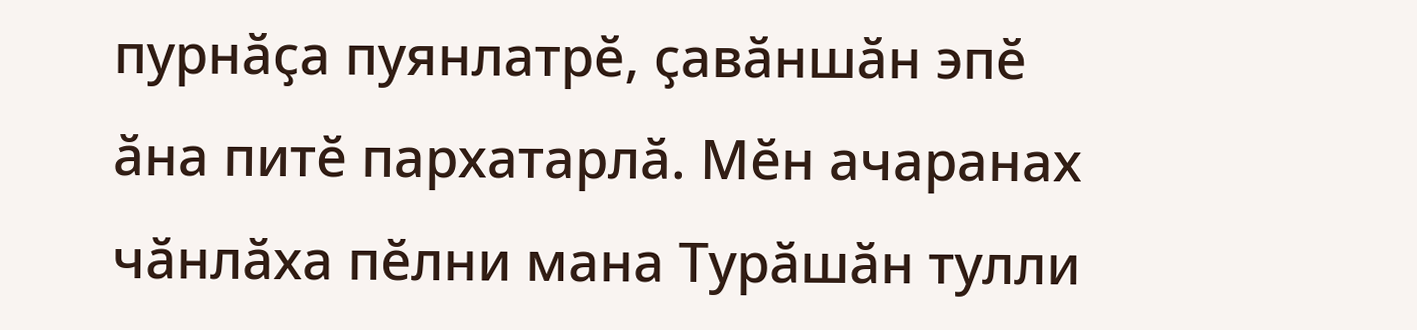пурнӑҫа пуянлатрӗ, ҫавӑншӑн эпӗ ӑна питӗ пархатарлӑ. Мӗн ачаранах чӑнлӑха пӗлни мана Турӑшӑн тулли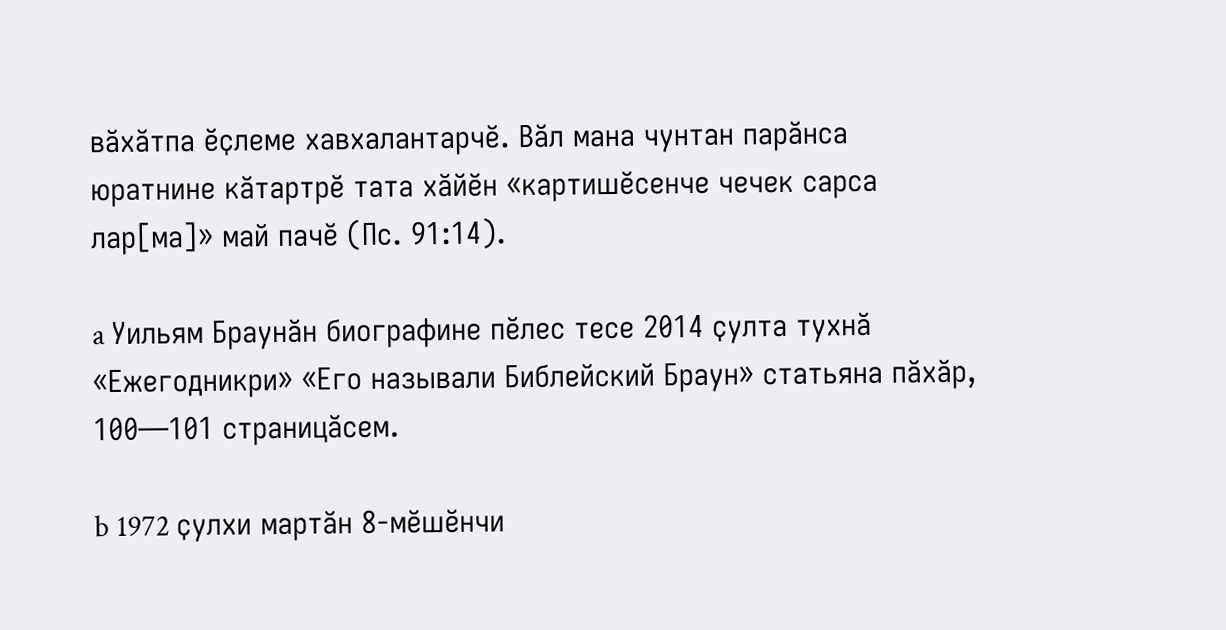вӑхӑтпа ӗҫлеме хавхалантарчӗ. Вӑл мана чунтан парӑнса юратнине кӑтартрӗ тата хӑйӗн «картишӗсенче чечек сарса лар[ма]» май пачӗ (Пс. 91:14).

a Уильям Браунӑн биографине пӗлес тесе 2014 ҫулта тухнӑ «Ежегодникри» «Его называли Библейский Браун» статьяна пӑхӑр, 100—101 страницӑсем.

b 1972 ҫулхи мартӑн 8-мӗшӗнчи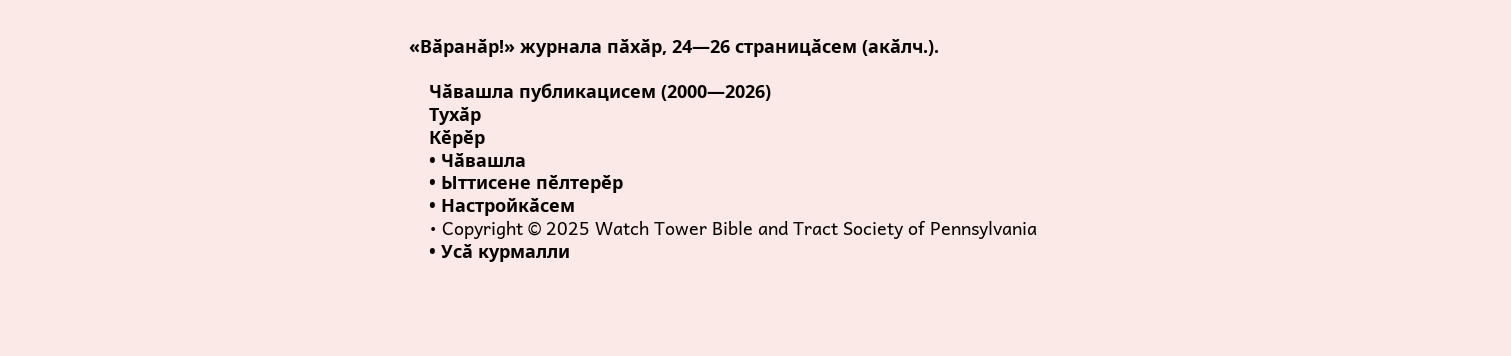«Вӑранӑр!» журнала пӑхӑр, 24—26 страницӑсем (акӑлч.).

    Чӑвашла публикацисем (2000—2026)
    Тухӑр
    Кӗрӗр
    • Чӑвашла
    • Ыттисене пӗлтерӗр
    • Настройкӑсем
    • Copyright © 2025 Watch Tower Bible and Tract Society of Pennsylvania
    • Усӑ курмалли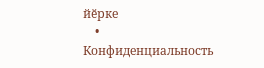йӗрке
    • Конфиденциальность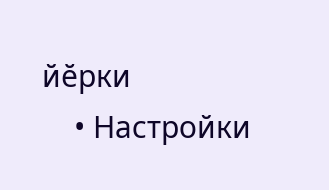йӗрки
    • Настройки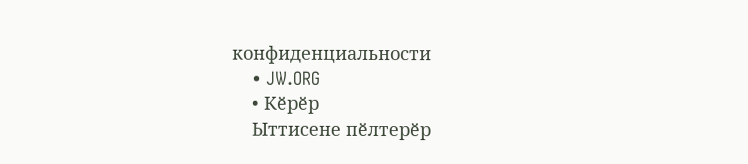конфиденциальности
    • JW.ORG
    • Кӗрӗр
    Ыттисене пӗлтерӗр